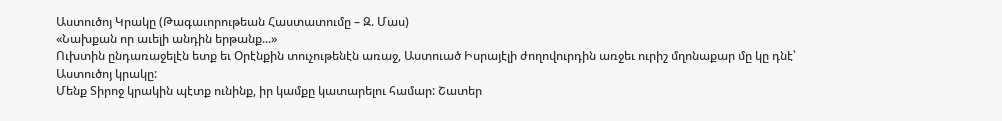Աստուծոյ Կրակը (Թագաւորութեան Հաստատումը – Զ. Մաս)
«Նախքան որ աւելի անդին երթանք...»
Ուխտին ընդառաջելէն ետք եւ Օրէնքին տուչութենէն առաջ, Աստուած Իսրայէլի ժողովուրդին առջեւ ուրիշ մղոնաքար մը կը դնէ՝ Աստուծոյ կրակը:
Մենք Տիրոջ կրակին պէտք ունինք, իր կամքը կատարելու համար: Շատեր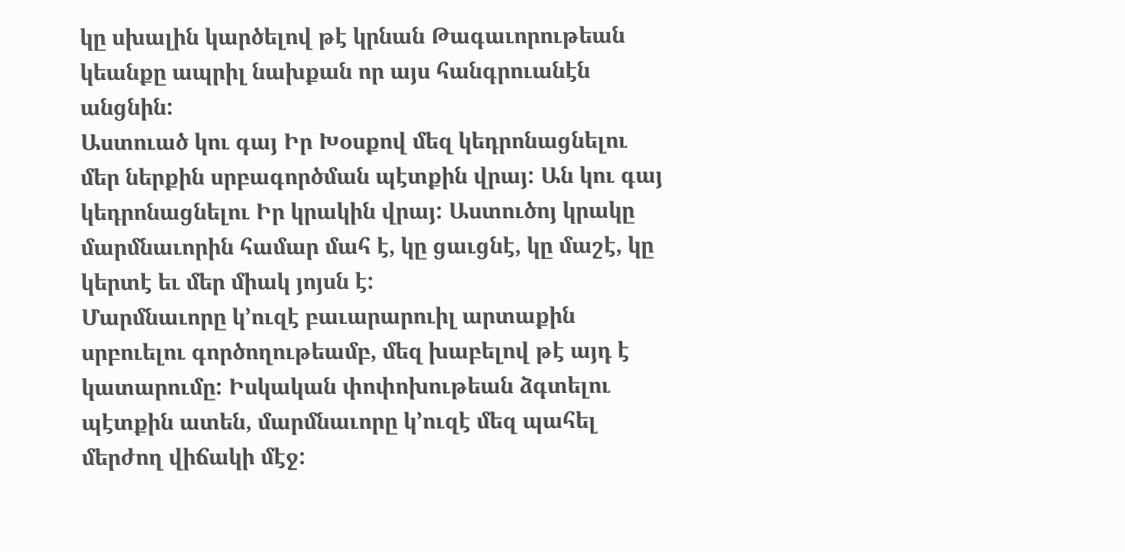կը սխալին կարծելով թէ կրնան Թագաւորութեան կեանքը ապրիլ նախքան որ այս հանգրուանէն անցնին:
Աստուած կու գայ Իր Խօսքով մեզ կեդրոնացնելու մեր ներքին սրբագործման պէտքին վրայ: Ան կու գայ կեդրոնացնելու Իր կրակին վրայ: Աստուծոյ կրակը մարմնաւորին համար մահ է, կը ցաւցնէ, կը մաշէ, կը կերտէ եւ մեր միակ յոյսն է:
Մարմնաւորը կ’ուզէ բաւարարուիլ արտաքին սրբուելու գործողութեամբ, մեզ խաբելով թէ այդ է կատարումը: Իսկական փոփոխութեան ձգտելու պէտքին ատեն, մարմնաւորը կ’ուզէ մեզ պահել մերժող վիճակի մէջ: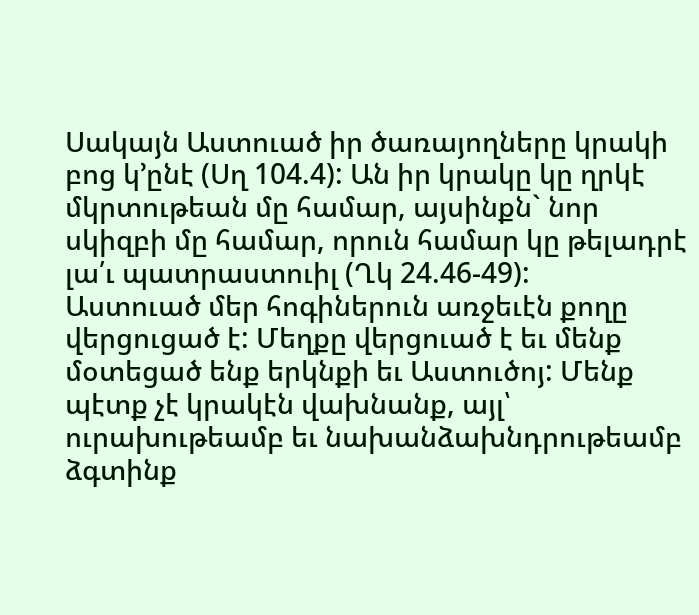Սակայն Աստուած իր ծառայողները կրակի բոց կ’ընէ (Սղ 104.4): Ան իր կրակը կը ղրկէ մկրտութեան մը համար, այսինքն` նոր սկիզբի մը համար, որուն համար կը թելադրէ լա՛ւ պատրաստուիլ (Ղկ 24.46-49):
Աստուած մեր հոգիներուն առջեւէն քողը վերցուցած է: Մեղքը վերցուած է եւ մենք մօտեցած ենք երկնքի եւ Աստուծոյ: Մենք պէտք չէ կրակէն վախնանք, այլ՝ ուրախութեամբ եւ նախանձախնդրութեամբ ձգտինք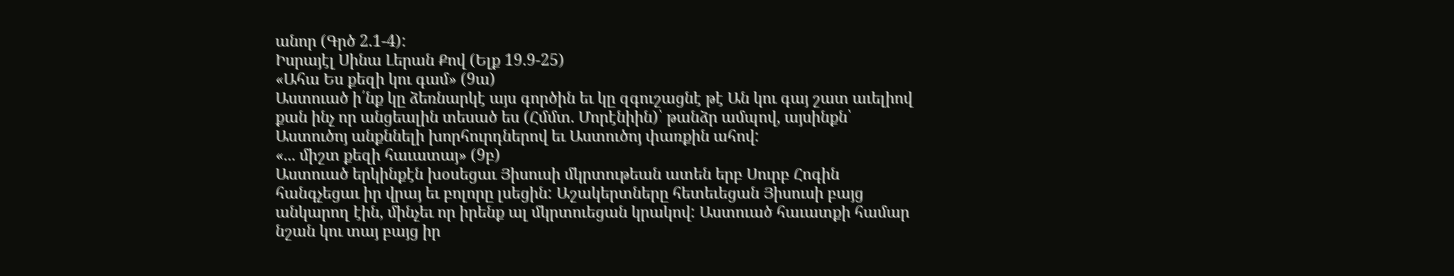անոր (Գրծ 2.1-4):
Իսրայէլ Սինա Լերան Քով (Ելք 19.9-25)
«Ահա Ես քեզի կու գամ» (9ա)
Աստուած ի՛նք կը ձեռնարկէ այս գործին եւ կը զգուշացնէ թէ Ան կու գայ շատ աւելիով քան ինչ որ անցեալին տեսած ես (Հմմտ. Մորէնիին)՝ թանձր ամպով, այսինքն՝ Աստուծոյ անքննելի խորհուրդներով եւ Աստուծոյ փառքին ահով:
«... միշտ քեզի հաւատայ» (9բ)
Աստուած երկինքէն խօսեցաւ Յիսուսի մկրտութեան ատեն երբ Սուրբ Հոգին հանգչեցաւ իր վրայ եւ բոլորը լսեցին: Աշակերտները հետեւեցան Յիսուսի բայց անկարող էին, մինչեւ որ իրենք ալ մկրտուեցան կրակով: Աստուած հաւատքի համար նշան կու տայ բայց իր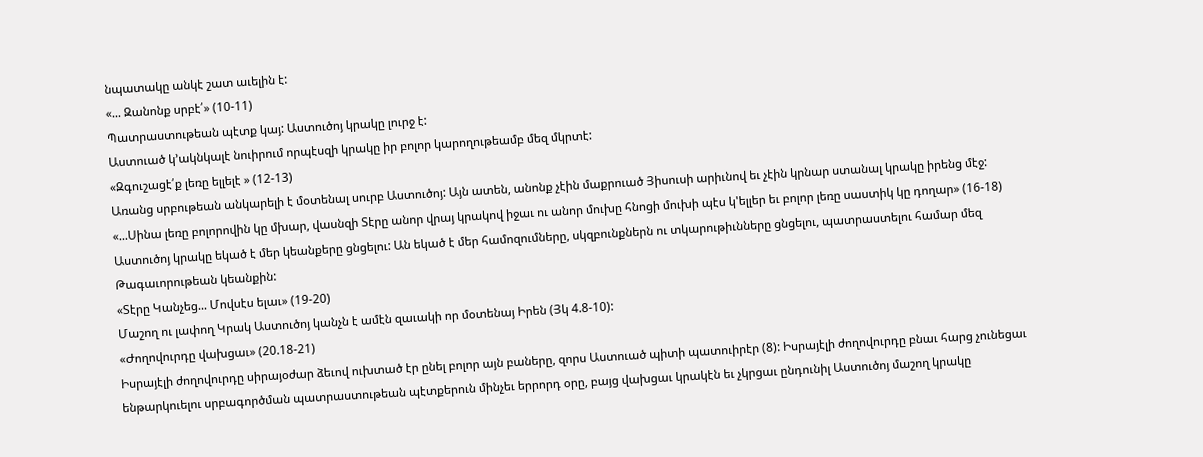նպատակը անկէ շատ աւելին է:
«... Զանոնք սրբէ՛» (10-11)
Պատրաստութեան պէտք կայ: Աստուծոյ կրակը լուրջ է:
Աստուած կ’ակնկալէ նուիրում որպէսզի կրակը իր բոլոր կարողութեամբ մեզ մկրտէ:
«Զգուշացէ՛ք լեռը ելլելէ » (12-13)
Առանց սրբութեան անկարելի է մօտենալ սուրբ Աստուծոյ: Այն ատեն, անոնք չէին մաքրուած Յիսուսի արիւնով եւ չէին կրնար ստանալ կրակը իրենց մէջ:
«...Սինա լեռը բոլորովին կը մխար, վասնզի Տէրը անոր վրայ կրակով իջաւ ու անոր մուխը հնոցի մուխի պէս կ'ելլեր եւ բոլոր լեռը սաստիկ կը դողար» (16-18)
Աստուծոյ կրակը եկած է մեր կեանքերը ցնցելու: Ան եկած է մեր համոզումները, սկզբունքներն ու տկարութիւնները ցնցելու, պատրաստելու համար մեզ Թագաւորութեան կեանքին:
«Տէրը Կանչեց... Մովսէս ելաւ» (19-20)
Մաշող ու լափող Կրակ Աստուծոյ կանչն է ամէն զաւակի որ մօտենայ Իրեն (Յկ 4.8-10):
«Ժողովուրդը վախցաւ» (20.18-21)
Իսրայէլի ժողովուրդը սիրայօժար ձեւով ուխտած էր ընել բոլոր այն բաները, զորս Աստուած պիտի պատուիրէր (8): Իսրայէլի ժողովուրդը բնաւ հարց չունեցաւ ենթարկուելու սրբագործման պատրաստութեան պէտքերուն մինչեւ երրորդ օրը, բայց վախցաւ կրակէն եւ չկրցաւ ընդունիլ Աստուծոյ մաշող կրակը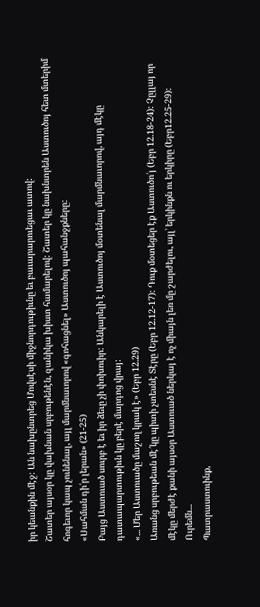իր կեանքին մէջ: Ան նախընտրեց Մովսէսի միջնորդութիւնը եւ բաւարարուեցաւ ատով:
Շատեր այսօր կը վախնան սրբութենէն, զանիկա խիստ համարելով: Շատեր կը նախնտրեն Աստուծոյ հետ մտերիմ հոգեւոր կապ չունենալ, այլ մարմնաւորով «գոհացնել» Աստուծոյ պահանջքները:
«Սահման դի՛ր լերան» (21-25)
Բայց Աստուած սուրբ է եւ իր ձեւը չի փոխուիր: Անկարելի է Աստուծոյ մօտենալ մարմնաւորով, այդ մէկը դատապարտութիւն կը բերէ մարդոց վրայ:
«... Մեր Աստուածը մաշող կրակ է» (Եբր 12.29)
Առանց սրբութեան մէ՛կը պիտի չտեսնէ Տէրը (Եբր 12.12-17): Դուք մօտեցեր էք Աստուծո՛յ (Եբր 12.18-24): Չըլլայ որ մէկը մերժէ քանի այսօր Աստուած ներկայ է ոչ միայն լեռ մը շարժելու, այլ՝ երկինքն ու երկիրը (Եբր12.25-29):
Ուրեմն...
Պատրաստուինք,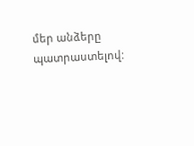մեր անձերը պատրաստելով: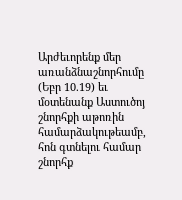Արժեւորենք մեր առանձնաշնորհումը (Եբր 10.19) եւ մօտենանք Աստուծոյ շնորհքի աթոռին համարձակութեամբ, հոն գտնելու համար շնորհք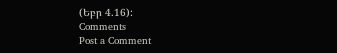(Եբր 4.16):
Comments
Post a Comment